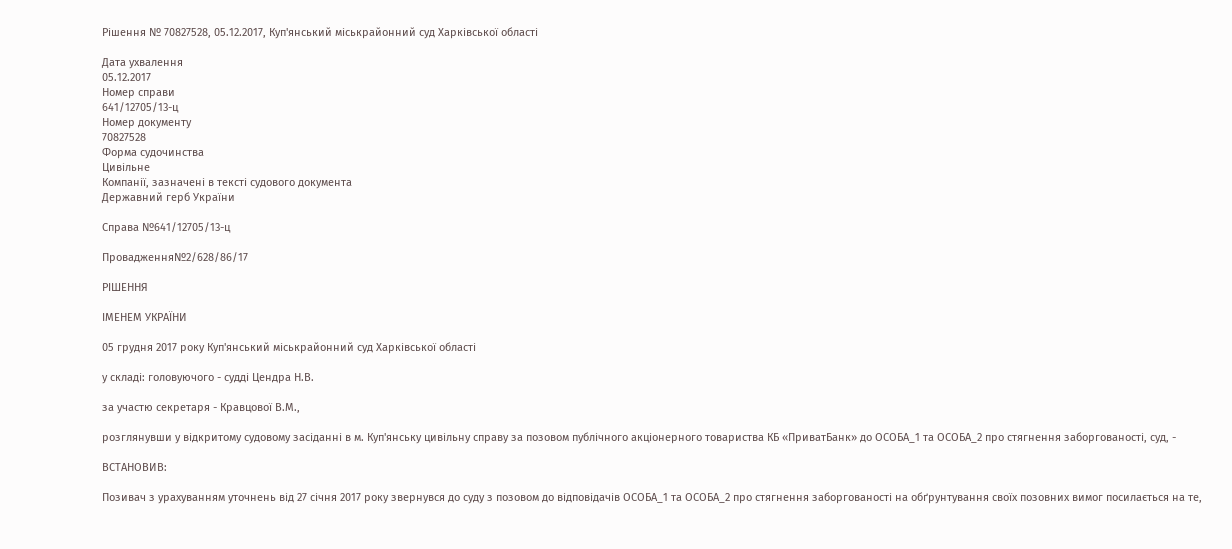Рішення № 70827528, 05.12.2017, Куп'янський міськрайонний суд Харківської області

Дата ухвалення
05.12.2017
Номер справи
641/12705/13-ц
Номер документу
70827528
Форма судочинства
Цивільне
Компанії, зазначені в тексті судового документа
Державний герб України

Справа №641/12705/13-ц

Провадження№2/628/86/17

РІШЕННЯ

ІМЕНЕМ УКРАЇНИ

05 грудня 2017 року Куп'янський міськрайонний суд Харківської області

у складі: головуючого - судді Цендра Н.В.

за участю секретаря - Кравцової В.М.,

розглянувши у відкритому судовому засіданні в м. Куп'янську цивільну справу за позовом публічного акціонерного товариства КБ «ПриватБанк» до ОСОБА_1 та ОСОБА_2 про стягнення заборгованості, суд, -

ВСТАНОВИВ:

Позивач з урахуванням уточнень від 27 січня 2017 року звернувся до суду з позовом до відповідачів ОСОБА_1 та ОСОБА_2 про стягнення заборгованості на обґрунтування своїх позовних вимог посилається на те,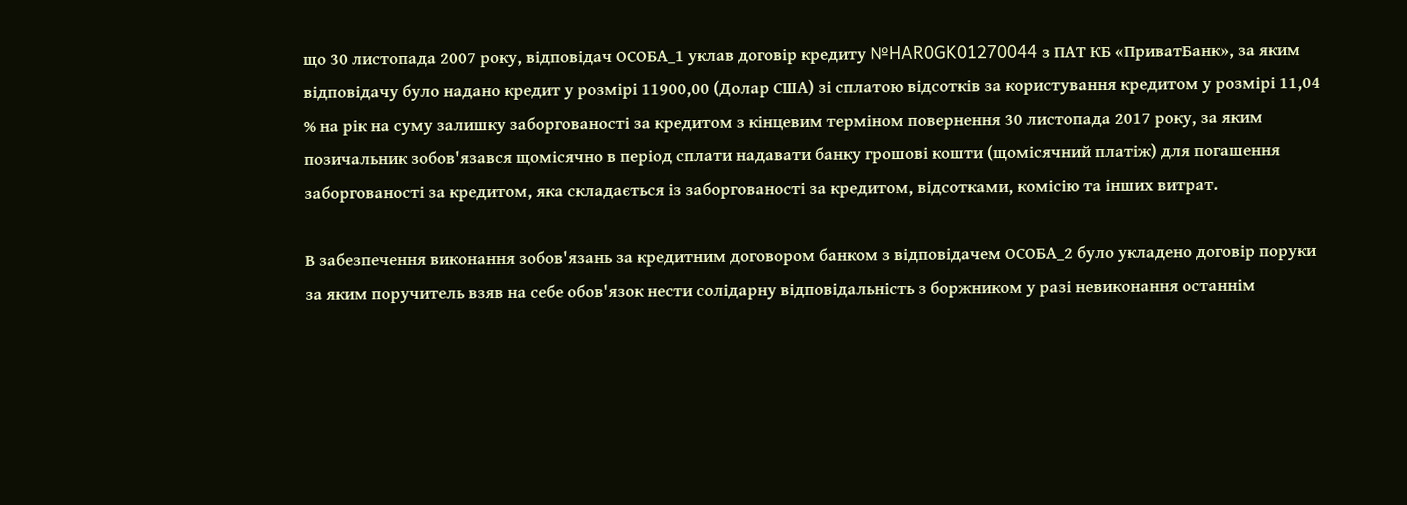що 30 листопада 2007 року, відповідач ОСОБА_1 уклав договір кредиту №HAR0GK01270044 з ПАТ КБ «ПриватБанк», за яким відповідачу було надано кредит у розмірі 11900,00 (Долар США) зі сплатою відсотків за користування кредитом у розмірі 11,04 % на рік на суму залишку заборгованості за кредитом з кінцевим терміном повернення 30 листопада 2017 року, за яким позичальник зобов'язався щомісячно в період сплати надавати банку грошові кошти (щомісячний платіж) для погашення заборгованості за кредитом, яка складається із заборгованості за кредитом, відсотками, комісію та інших витрат.

В забезпечення виконання зобов'язань за кредитним договором банком з відповідачем ОСОБА_2 було укладено договір поруки за яким поручитель взяв на себе обов'язок нести солідарну відповідальність з боржником у разі невиконання останнім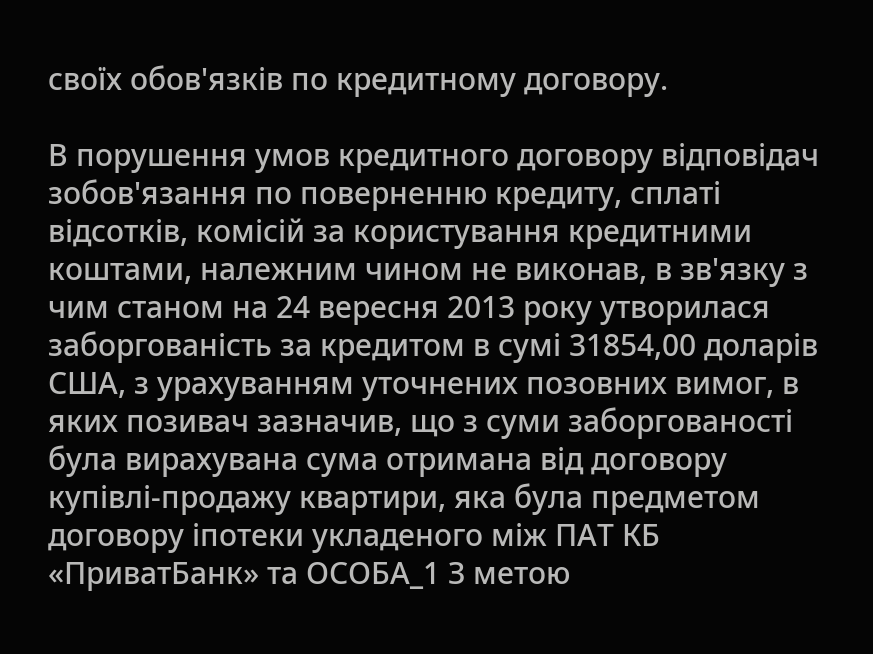своїх обов'язків по кредитному договору.

В порушення умов кредитного договору відповідач зобов'язання по поверненню кредиту, сплаті відсотків, комісій за користування кредитними коштами, належним чином не виконав, в зв'язку з чим станом на 24 вересня 2013 року утворилася заборгованість за кредитом в сумі 31854,00 доларів США, з урахуванням уточнених позовних вимог, в яких позивач зазначив, що з суми заборгованості була вирахувана сума отримана від договору купівлі-продажу квартири, яка була предметом договору іпотеки укладеного між ПАТ КБ «ПриватБанк» та ОСОБА_1 З метою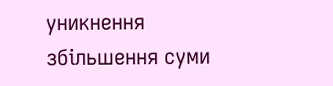уникнення збільшення суми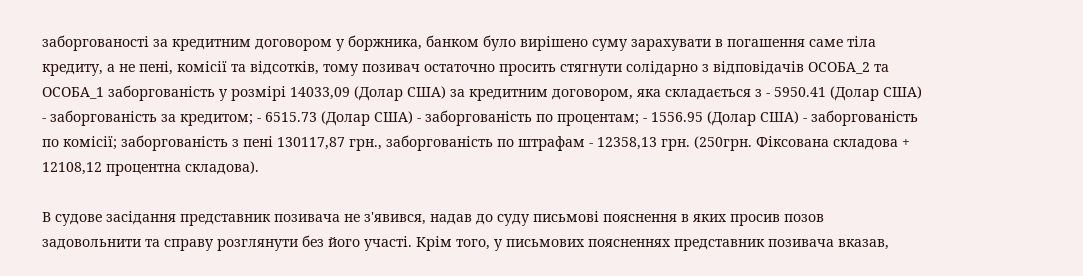заборгованості за кредитним договором у боржника, банком було вирішено суму зарахувати в погашення саме тіла кредиту, а не пені, комісії та відсотків, тому позивач остаточно просить стягнути солідарно з відповідачів ОСОБА_2 та ОСОБА_1 заборгованість у розмірі 14033,09 (Долар США) за кредитним договором, яка складається з - 5950.41 (Долар США) - заборгованість за кредитом; - 6515.73 (Долар США) - заборгованість по процентам; - 1556.95 (Долар США) - заборгованість по комісії; заборгованість з пені 130117,87 грн., заборгованість по штрафам - 12358,13 грн. (250грн. Фіксована складова + 12108,12 процентна складова).

В судове засідання представник позивача не з'явився, надав до суду письмові пояснення в яких просив позов задовольнити та справу розглянути без його участі. Крім того, у письмових поясненнях представник позивача вказав,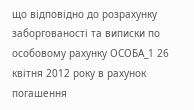що відповідно до розрахунку заборгованості та виписки по особовому рахунку ОСОБА_1 26 квітня 2012 року в рахунок погашення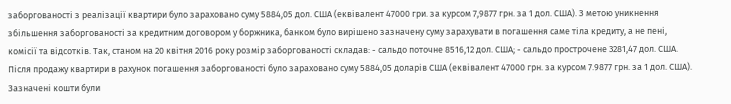заборгованості з реалізації квартири було зараховано суму 5884,05 дол. США (еквівалент 47000 гри. за курсом 7,9877 грн. за 1 дол. США). З метою уникнення збільшення заборгованості за кредитним договором у боржника, банком було вирішено зазначену суму зарахувати в погашення саме тіла кредиту, а не пені, комісії та відсотків. Так, станом на 20 квітня 2016 року розмір заборгованості складав: - сальдо поточне 8516,12 дол. США; - сальдо прострочене 3281,47 дол. США. Після продажу квартири в рахунок погашення заборгованості було зараховано суму 5884,05 доларів США (еквівалент 47000 грн. за курсом 7.9877 грн. за 1 дол. США). Зазначені кошти були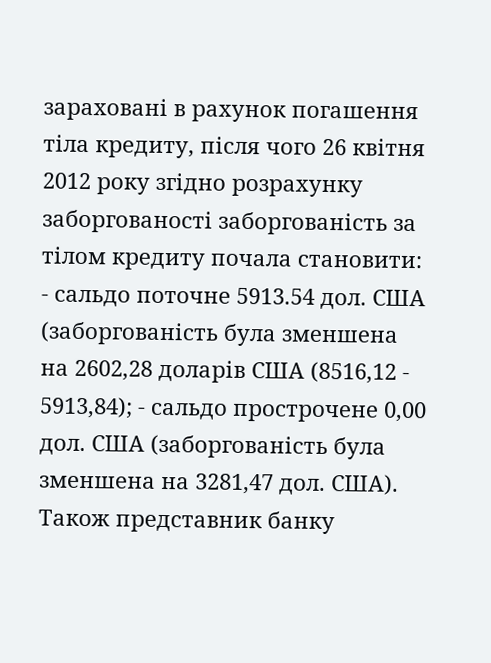зараховані в рахунок погашення тіла кредиту, після чого 26 квітня 2012 року згідно розрахунку заборгованості заборгованість за тілом кредиту почала становити: - сальдо поточне 5913.54 дол. США (заборгованість була зменшена на 2602,28 доларів США (8516,12 - 5913,84); - сальдо прострочене 0,00 дол. США (заборгованість була зменшена на 3281,47 дол. США). Також представник банку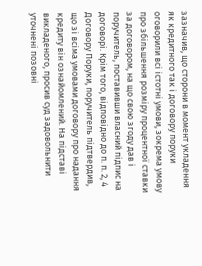зазначив, що сторони в момент укладення як кредитного так і договору поруки оговорили всі істотні умови, зокрема умову про збільшення розміру процентної ставки за договором, на що свою згоду дав і поручитель, поставивши власний підпис на договорі. Крім того, відповідно до п. п. 2, 4 Договору Поруки, поручитель підтвердив, що зі всіма умовами договору про надання кредиту він ознайомлений. На підставі викладеного, просив суд задовольнити уточнені позовні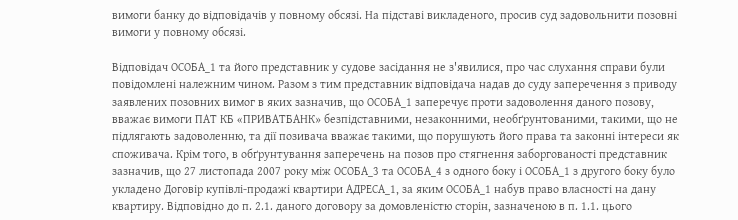вимоги банку до відповідачів у повному обсязі. На підставі викладеного, просив суд задовольнити позовні вимоги у повному обсязі.

Відповідач ОСОБА_1 та його представник у судове засідання не з'явилися, про час слухання справи були повідомлені належним чином. Разом з тим представник відповідача надав до суду заперечення з приводу заявлених позовних вимог в яких зазначив, що ОСОБА_1 заперечує проти задоволення даного позову, вважає вимоги ПАТ КБ «ПРИВАТБАНК» безпідставними, незаконними, необґрунтованими, такими, що не підлягають задоволенню, та дії позивача вважає такими, що порушують його права та законні інтереси як споживача. Крім того, в обґрунтування заперечень на позов про стягнення заборгованості представник зазначив, що 27 листопада 2007 року між ОСОБА_3 та ОСОБА_4 з одного боку і ОСОБА_1 з другого боку було укладено Договір купівлі-продажі квартири АДРЕСА_1, за яким ОСОБА_1 набув право власності на дану квартиру. Відповідно до п. 2.1. даного договору за домовленістю сторін, зазначеною в п. 1.1. цього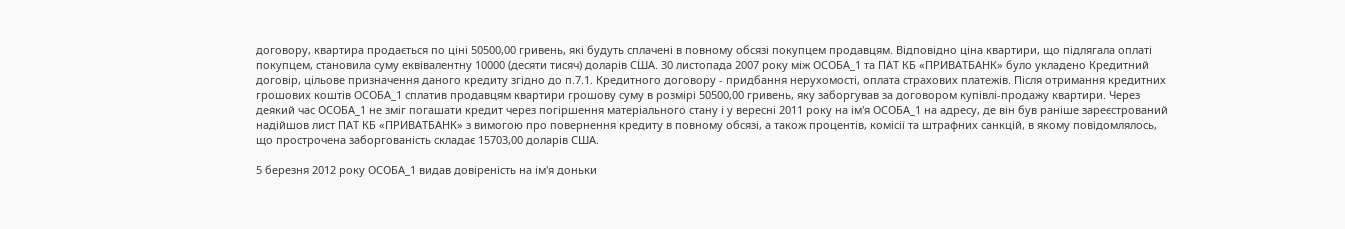договору, квартира продається по ціні 50500,00 гривень, які будуть сплачені в повному обсязі покупцем продавцям. Відповідно ціна квартири, що підлягала оплаті покупцем, становила суму еквівалентну 10000 (десяти тисяч) доларів США. 30 листопада 2007 року між ОСОБА_1 та ПАТ КБ «ПРИВАТБАНК» було укладено Кредитний договір, цільове призначення даного кредиту згідно до п.7.1. Кредитного договору - придбання нерухомості, оплата страхових платежів. Після отримання кредитних грошових коштів ОСОБА_1 сплатив продавцям квартири грошову суму в розмірі 50500,00 гривень, яку заборгував за договором купівлі-продажу квартири. Через деякий час ОСОБА_1 не зміг погашати кредит через погіршення матеріального стану і у вересні 2011 року на ім'я ОСОБА_1 на адресу, де він був раніше зареєстрований надійшов лист ПАТ КБ «ПРИВАТБАНК» з вимогою про повернення кредиту в повному обсязі, а також процентів, комісії та штрафних санкцій, в якому повідомлялось, що прострочена заборгованість складає 15703,00 доларів США.

5 березня 2012 року ОСОБА_1 видав довіреність на ім'я доньки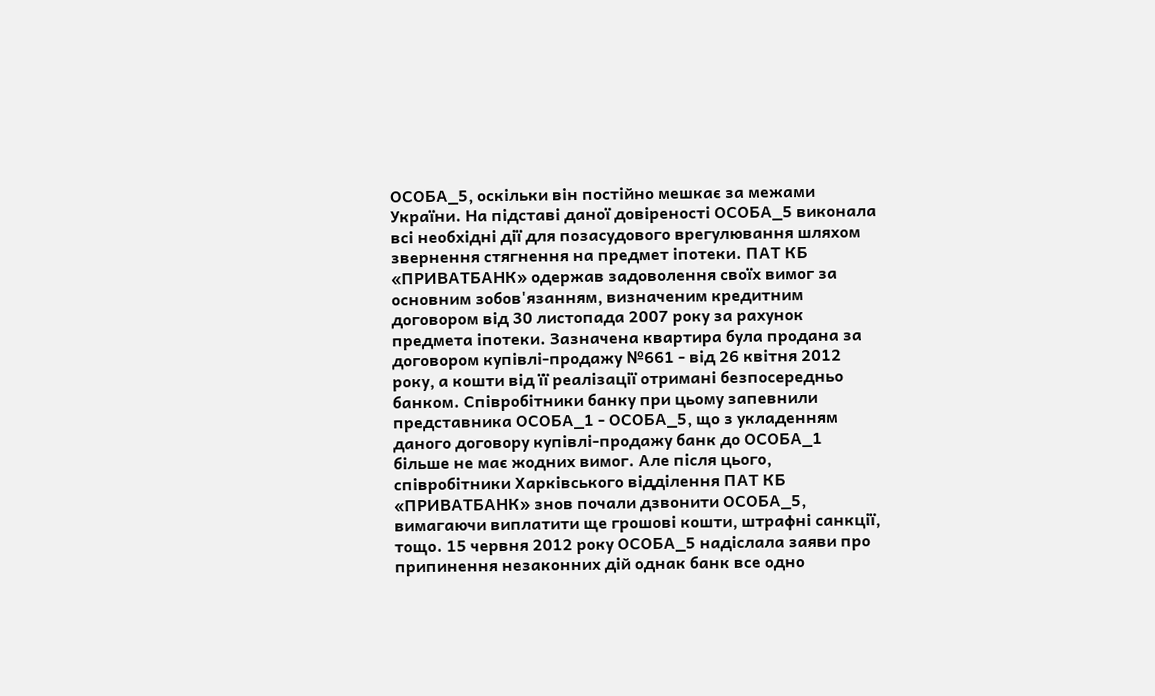ОСОБА_5, оскільки він постійно мешкає за межами України. На підставі даної довіреності ОСОБА_5 виконала всі необхідні дії для позасудового врегулювання шляхом звернення стягнення на предмет іпотеки. ПАТ КБ «ПРИВАТБАНК» одержав задоволення своїх вимог за основним зобов'язанням, визначеним кредитним договором від 30 листопада 2007 року за рахунок предмета іпотеки. Зазначена квартира була продана за договором купівлі-продажу №661 - від 26 квітня 2012 року, а кошти від її реалізації отримані безпосередньо банком. Співробітники банку при цьому запевнили представника ОСОБА_1 - ОСОБА_5, що з укладенням даного договору купівлі-продажу банк до ОСОБА_1 більше не має жодних вимог. Але після цього, співробітники Харківського відділення ПАТ КБ «ПРИВАТБАНК» знов почали дзвонити ОСОБА_5, вимагаючи виплатити ще грошові кошти, штрафні санкції, тощо. 15 червня 2012 року ОСОБА_5 надіслала заяви про припинення незаконних дій однак банк все одно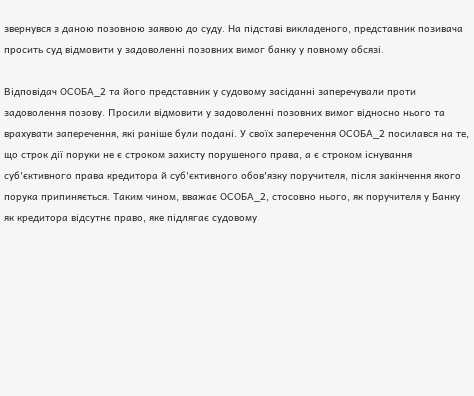звернувся з даною позовною заявою до суду. На підставі викладеного, представник позивача просить суд відмовити у задоволенні позовних вимог банку у повному обсязі.

Відповідач ОСОБА_2 та його представник у судовому засіданні заперечували проти задоволення позову. Просили відмовити у задоволенні позовних вимог відносно нього та врахувати заперечення, які раніше були подані. У своїх заперечення ОСОБА_2 посилався на те, що строк дії поруки не є строком захисту порушеного права, а є строком існування суб'єктивного права кредитора й суб'єктивного обов'язку поручителя, після закінчення якого порука припиняється. Таким чином, вважає ОСОБА_2, стосовно нього, як поручителя у Банку як кредитора відсутнє право, яке підлягає судовому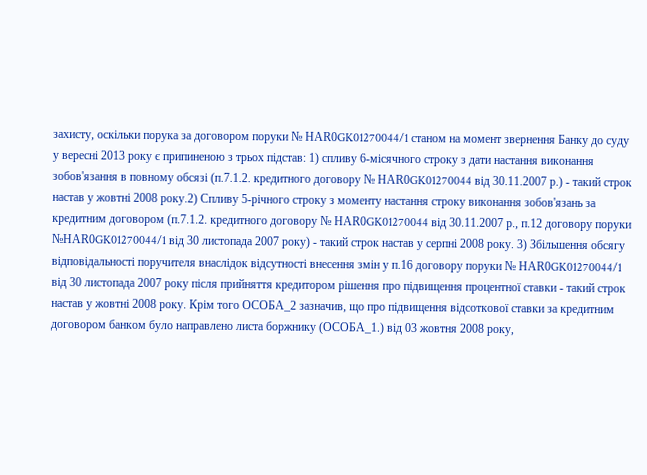захисту, оскільки порука за договором поруки № НАR0GK01270044/1 станом на момент звернення Банку до суду у вересні 2013 року є припиненою з трьох підстав: 1) cпливу 6-місячного строку з дати настання виконання зобов'язання в повному обсязі (п.7.1.2. кредитного договору № НАR0GK01270044 від 30.11.2007 р.) - такий строк настав у жовтні 2008 року.2) Спливу 5-річного строку з моменту настання строку виконання зобов'язань за кредитним договором (п.7.1.2. кредитного договору № НАR0GK01270044 від 30.11.2007 р., п.12 договору поруки №НАR0GK01270044/1 від 30 листопада 2007 року) - такий строк настав у серпні 2008 року. 3) Збільшення обсягу відповідальності поручителя внаслідок відсутності внесення змін у п.16 договору поруки № НАR0GK01270044/1 від 30 листопада 2007 року після прийняття кредитором рішення про підвищення процентної ставки - такий строк настав у жовтні 2008 року. Крім того ОСОБА_2 зазначив, що про підвищення відсоткової ставки за кредитним договором банком було направлено листа боржнику (ОСОБА_1.) від 03 жовтня 2008 року,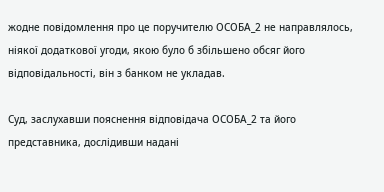жодне повідомлення про це поручителю ОСОБА_2 не направлялось, ніякої додаткової угоди, якою було б збільшено обсяг його відповідальності, він з банком не укладав.

Суд, заслухавши пояснення відповідача ОСОБА_2 та його представника, дослідивши надані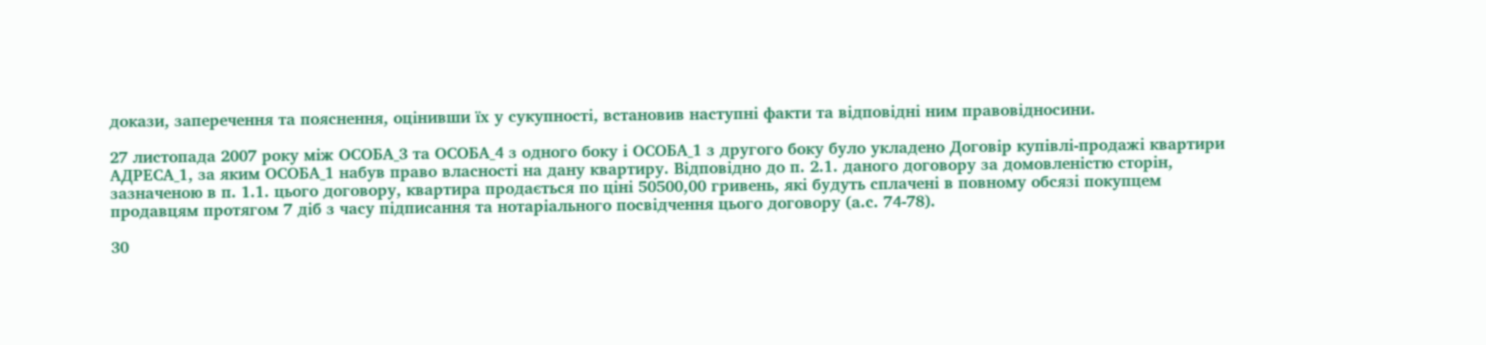докази, заперечення та пояснення, оцінивши їх у сукупності, встановив наступні факти та відповідні ним правовідносини.

27 листопада 2007 року між ОСОБА_3 та ОСОБА_4 з одного боку і ОСОБА_1 з другого боку було укладено Договір купівлі-продажі квартири АДРЕСА_1, за яким ОСОБА_1 набув право власності на дану квартиру. Відповідно до п. 2.1. даного договору за домовленістю сторін, зазначеною в п. 1.1. цього договору, квартира продається по ціні 50500,00 гривень, які будуть сплачені в повному обсязі покупцем продавцям протягом 7 діб з часу підписання та нотаріального посвідчення цього договору (а.с. 74-78).

30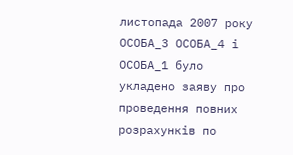листопада 2007 року ОСОБА_3 ОСОБА_4 і ОСОБА_1 було укладено заяву про проведення повних розрахунків по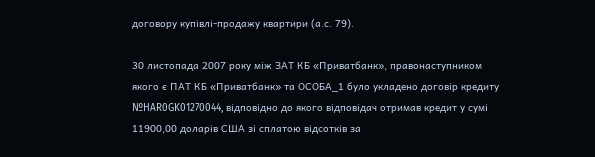договору купівлі-продажу квартири (а.с. 79).

30 листопада 2007 року між ЗАТ КБ «Приватбанк», правонаступником якого є ПАТ КБ «Приватбанк» та ОСОБА_1 було укладено договір кредиту №HAR0GK01270044, відповідно до якого відповідач отримав кредит у сумі 11900,00 доларів США зі сплатою відсотків за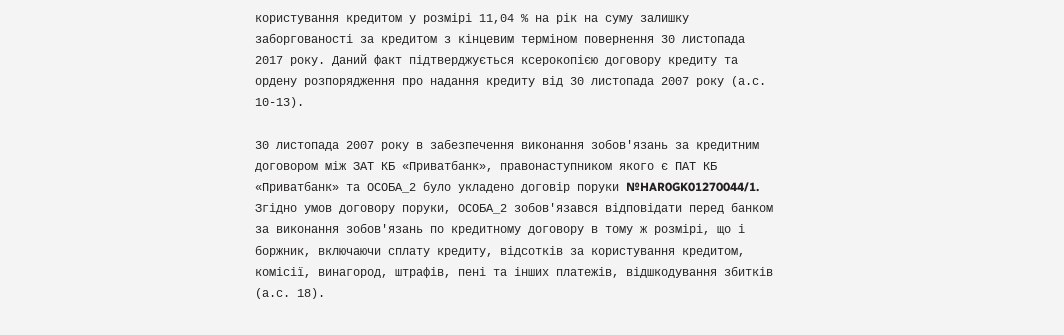користування кредитом у розмірі 11,04 % на рік на суму залишку заборгованості за кредитом з кінцевим терміном повернення 30 листопада 2017 року. Даний факт підтверджується ксерокопією договору кредиту та ордену розпорядження про надання кредиту від 30 листопада 2007 року (а.с. 10-13).

30 листопада 2007 року в забезпечення виконання зобов'язань за кредитним договором між ЗАТ КБ «Приватбанк», правонаступником якого є ПАТ КБ «Приватбанк» та ОСОБА_2 було укладено договір поруки №HAR0GK01270044/1. Згідно умов договору поруки, ОСОБА_2 зобов'язався відповідати перед банком за виконання зобов'язань по кредитному договору в тому ж розмірі, що і боржник, включаючи сплату кредиту, відсотків за користування кредитом, комісії, винагород, штрафів, пені та інших платежів, відшкодування збитків (а.с. 18).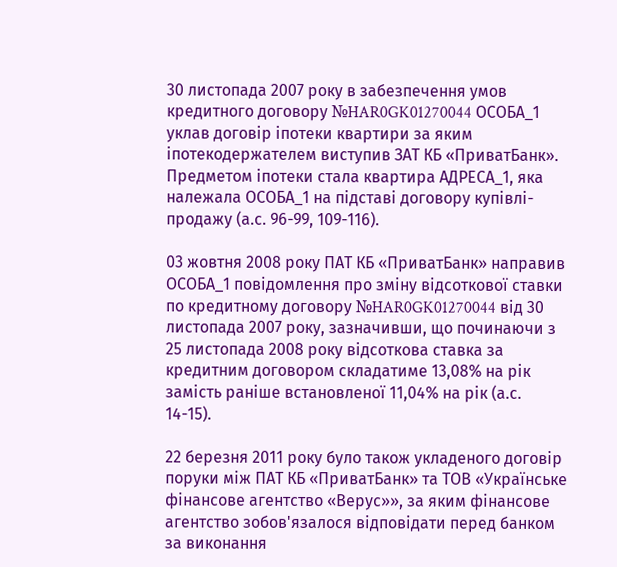30 листопада 2007 року в забезпечення умов кредитного договору №HAR0GK01270044 ОСОБА_1 уклав договір іпотеки квартири за яким іпотекодержателем виступив ЗАТ КБ «ПриватБанк». Предметом іпотеки стала квартира АДРЕСА_1, яка належала ОСОБА_1 на підставі договору купівлі-продажу (а.с. 96-99, 109-116).

03 жовтня 2008 року ПАТ КБ «ПриватБанк» направив ОСОБА_1 повідомлення про зміну відсоткової ставки по кредитному договору №HAR0GK01270044 від 30 листопада 2007 року, зазначивши, що починаючи з 25 листопада 2008 року відсоткова ставка за кредитним договором складатиме 13,08% на рік замість раніше встановленої 11,04% на рік (а.с. 14-15).

22 березня 2011 року було також укладеного договір поруки між ПАТ КБ «ПриватБанк» та ТОВ «Українське фінансове агентство «Верус»», за яким фінансове агентство зобов'язалося відповідати перед банком за виконання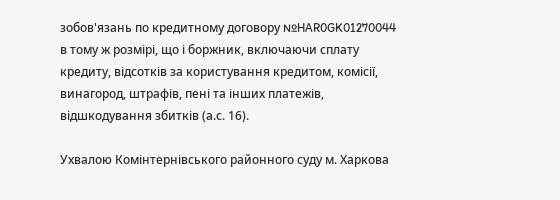зобов'язань по кредитному договору №HAR0GK01270044 в тому ж розмірі, що і боржник, включаючи сплату кредиту, відсотків за користування кредитом, комісії, винагород, штрафів, пені та інших платежів, відшкодування збитків (а.с. 16).

Ухвалою Комінтернівського районного суду м. Харкова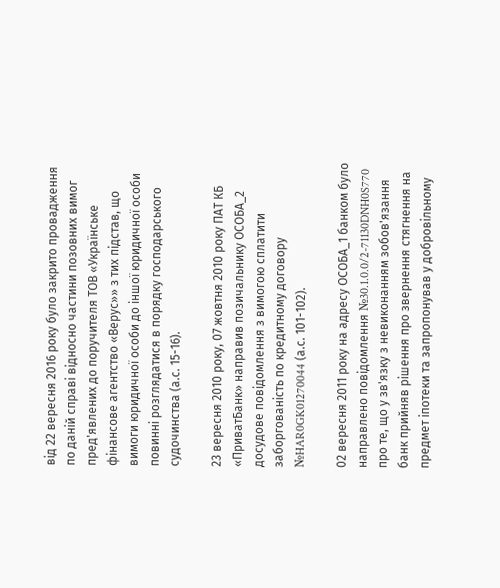від 22 вересня 2016 року було закрито провадження по даній справі відносно частини позовних вимог пред'явлених до поручителя ТОВ «Українське фінансове агентство «Верус»» з тих підстав, що вимоги юридичної особи до іншої юридичної особи повинні розглядатися в порядку господарського судочинства (а.с. 15-16).

23 вересня 2010 року, 07 жовтня 2010 року ПАТ КБ «ПриватБанк» направив позичальнику ОСОБА_2 досудове повідомлення з вимогою сплатити заборгованість по кредитному договору №HAR0GK01270044 (а.с. 101-102).

02 вересня 2011 року на адресу ОСОБА_1 банком було направлено повідомлення №30.1.0.0/2-71130DNH0S770 про те, що у зв'язку з невиконанням зобов'язання банк прийняв рішення про звернення стягнення на предмет іпотеки та запропонував у добровільному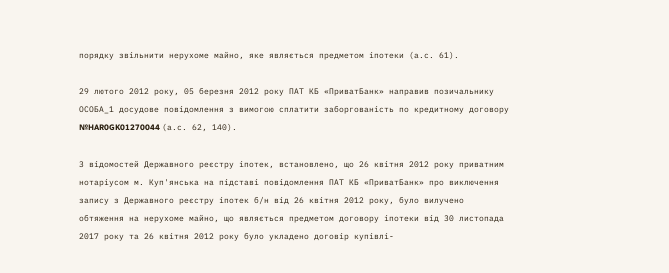порядку звільнити нерухоме майно, яке являється предметом іпотеки (а.с. 61).

29 лютого 2012 року, 05 березня 2012 року ПАТ КБ «ПриватБанк» направив позичальнику ОСОБА_1 досудове повідомлення з вимогою сплатити заборгованість по кредитному договору №HAR0GK01270044 (а.с. 62, 140).

З відомостей Державного реєстру іпотек, встановлено, що 26 квітня 2012 року приватним нотаріусом м. Куп'янська на підставі повідомлення ПАТ КБ «ПриватБанк» про виключення запису з Державного реєстру іпотек б/н від 26 квітня 2012 року, було вилучено обтяження на нерухоме майно, що являється предметом договору іпотеки від 30 листопада 2017 року та 26 квітня 2012 року було укладено договір купівлі-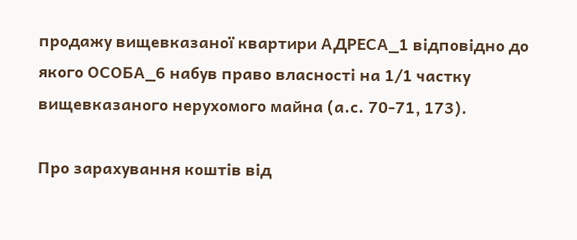продажу вищевказаної квартири АДРЕСА_1 відповідно до якого ОСОБА_6 набув право власності на 1/1 частку вищевказаного нерухомого майна (а.с. 70-71, 173).

Про зарахування коштів від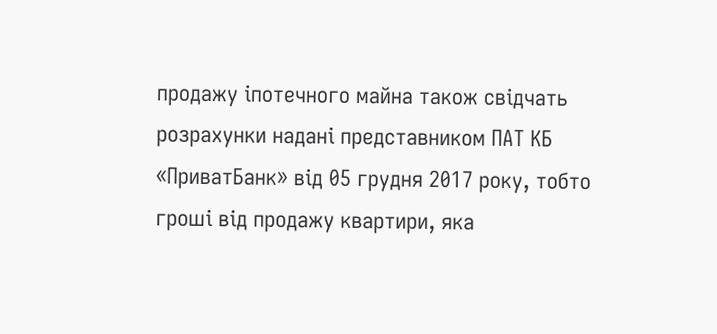продажу іпотечного майна також свідчать розрахунки надані представником ПАТ КБ «ПриватБанк» від 05 грудня 2017 року, тобто гроші від продажу квартири, яка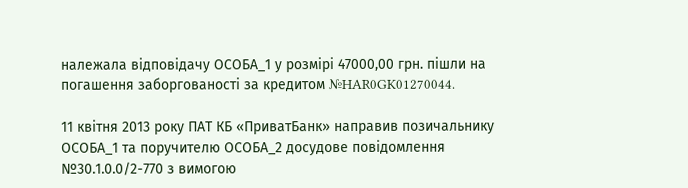належала відповідачу ОСОБА_1 у розмірі 47000,00 грн. пішли на погашення заборгованості за кредитом №HAR0GK01270044.

11 квітня 2013 року ПАТ КБ «ПриватБанк» направив позичальнику ОСОБА_1 та поручителю ОСОБА_2 досудове повідомлення №30.1.0.0/2-770 з вимогою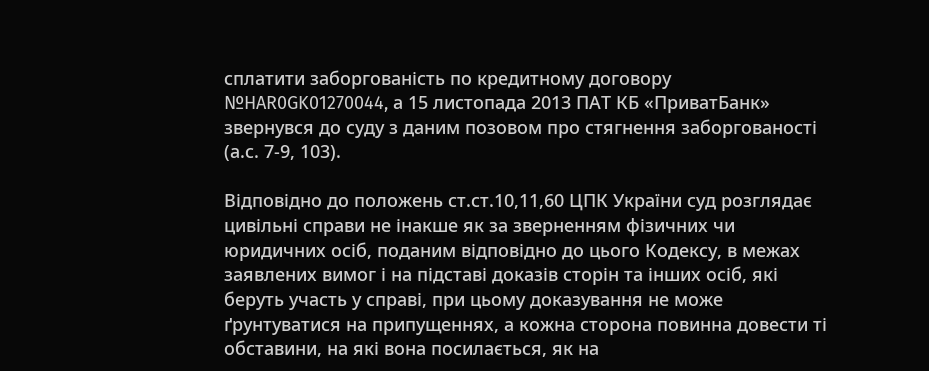сплатити заборгованість по кредитному договору №HAR0GK01270044, а 15 листопада 2013 ПАТ КБ «ПриватБанк» звернувся до суду з даним позовом про стягнення заборгованості (а.с. 7-9, 103).

Відповідно до положень ст.ст.10,11,60 ЦПК України суд розглядає цивільні справи не інакше як за зверненням фізичних чи юридичних осіб, поданим відповідно до цього Кодексу, в межах заявлених вимог і на підставі доказів сторін та інших осіб, які беруть участь у справі, при цьому доказування не може ґрунтуватися на припущеннях, а кожна сторона повинна довести ті обставини, на які вона посилається, як на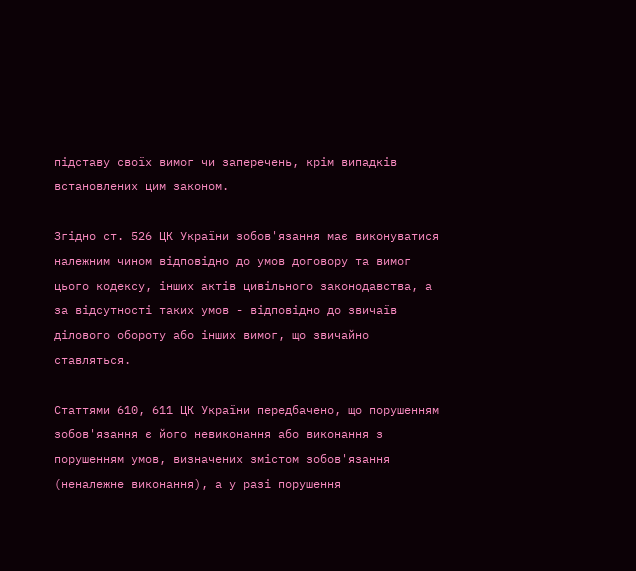підставу своїх вимог чи заперечень, крім випадків встановлених цим законом.

Згідно ст. 526 ЦК України зобов'язання має виконуватися належним чином відповідно до умов договору та вимог цього кодексу, інших актів цивільного законодавства, а за відсутності таких умов - відповідно до звичаїв ділового обороту або інших вимог, що звичайно ставляться.

Статтями 610, 611 ЦК України передбачено, що порушенням зобов'язання є його невиконання або виконання з порушенням умов, визначених змістом зобов'язання (неналежне виконання), а у разі порушення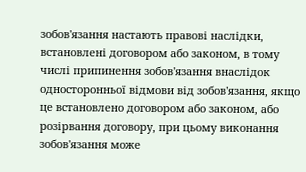зобов'язання настають правові наслідки, встановлені договором або законом, в тому числі припинення зобов'язання внаслідок односторонньої відмови від зобов'язання, якщо це встановлено договором або законом, або розірвання договору, при цьому виконання зобов'язання може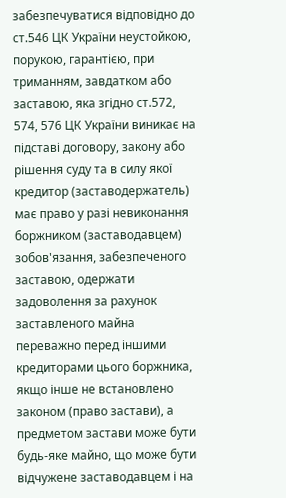забезпечуватися відповідно до ст.546 ЦК України неустойкою, порукою, гарантією, при триманням, завдатком або заставою, яка згідно ст.572, 574, 576 ЦК України виникає на підставі договору, закону або рішення суду та в силу якої кредитор (заставодержатель) має право у разі невиконання боржником (заставодавцем) зобов'язання, забезпеченого заставою, одержати задоволення за рахунок заставленого майна переважно перед іншими кредиторами цього боржника, якщо інше не встановлено законом (право застави), а предметом застави може бути будь-яке майно, що може бути відчужене заставодавцем і на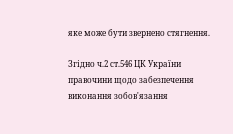яке може бути звернено стягнення.

Згідно ч.2 ст.546 ЦК України правочини щодо забезпечення виконання зобов'язання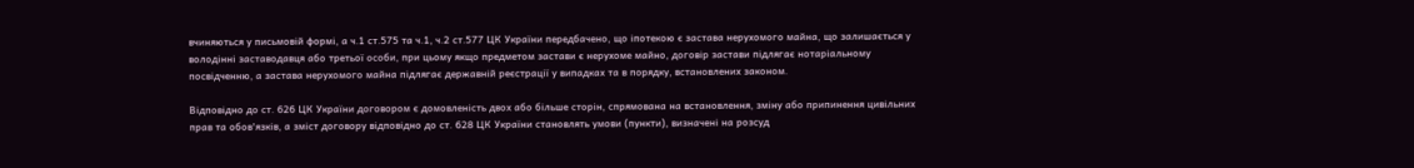вчиняються у письмовій формі, а ч.1 ст.575 та ч.1, ч.2 ст.577 ЦК України передбачено, що іпотекою є застава нерухомого майна, що залишається у володінні заставодавця або третьої особи, при цьому якщо предметом застави є нерухоме майно, договір застави підлягає нотаріальному посвідченню, а застава нерухомого майна підлягає державній реєстрації у випадках та в порядку, встановлених законом.

Відповідно до ст. 626 ЦК України договором є домовленість двох або більше сторін, спрямована на встановлення, зміну або припинення цивільних прав та обов'язків, а зміст договору відповідно до ст. 628 ЦК України становлять умови (пункти), визначені на розсуд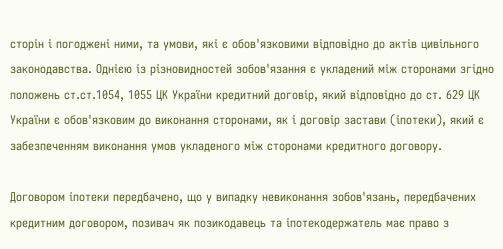сторін і погоджені ними, та умови, які є обов'язковими відповідно до актів цивільного законодавства. Однією із різновидностей зобов'язання є укладений між сторонами згідно положень ст.ст.1054, 1055 ЦК України кредитний договір, який відповідно до ст. 629 ЦК України є обов'язковим до виконання сторонами, як і договір застави (іпотеки), який є забезпеченням виконання умов укладеного між сторонами кредитного договору.

Договором іпотеки передбачено, що у випадку невиконання зобов'язань, передбачених кредитним договором, позивач як позикодавець та іпотекодержатель має право з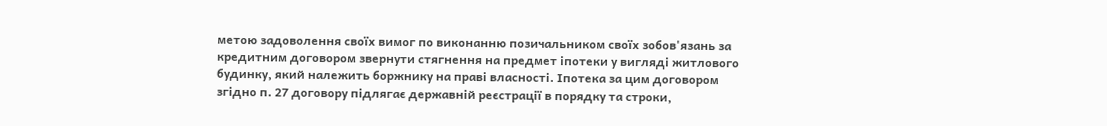метою задоволення своїх вимог по виконанню позичальником своїх зобов'язань за кредитним договором звернути стягнення на предмет іпотеки у вигляді житлового будинку, який належить боржнику на праві власності. Іпотека за цим договором згідно п. 27 договору підлягає державній реєстрації в порядку та строки,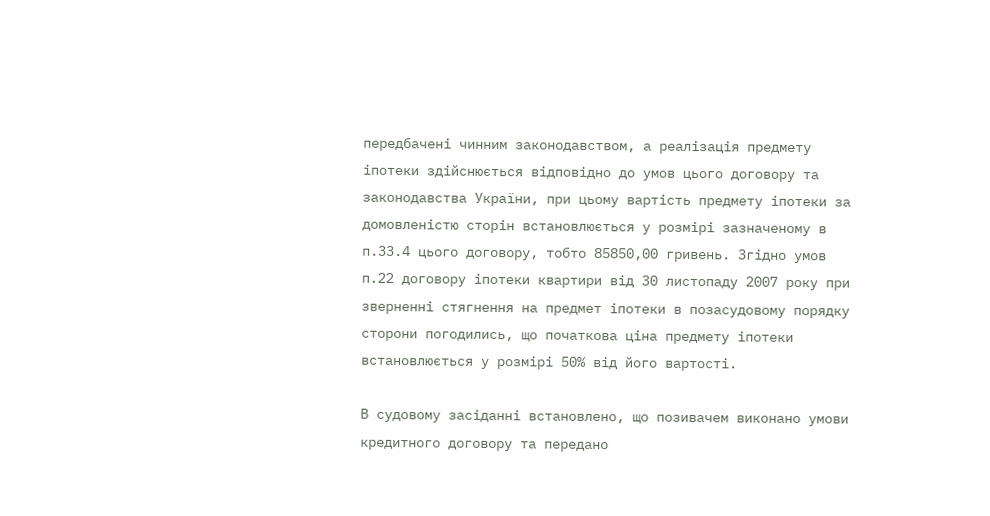передбачені чинним законодавством, а реалізація предмету іпотеки здійснюється відповідно до умов цього договору та законодавства України, при цьому вартість предмету іпотеки за домовленістю сторін встановлюється у розмірі зазначеному в п.33.4 цього договору, тобто 85850,00 гривень. Згідно умов п.22 договору іпотеки квартири від 30 листопаду 2007 року при зверненні стягнення на предмет іпотеки в позасудовому порядку сторони погодились, що початкова ціна предмету іпотеки встановлюється у розмірі 50% від його вартості.

В судовому засіданні встановлено, що позивачем виконано умови кредитного договору та передано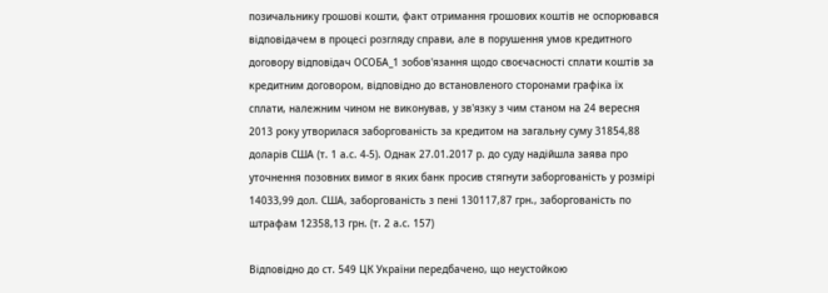позичальнику грошові кошти, факт отримання грошових коштів не оспорювався відповідачем в процесі розгляду справи, але в порушення умов кредитного договору відповідач ОСОБА_1 зобов'язання щодо своєчасності сплати коштів за кредитним договором, відповідно до встановленого сторонами графіка їх сплати, належним чином не виконував, у зв'язку з чим станом на 24 вересня 2013 року утворилася заборгованість за кредитом на загальну суму 31854,88 доларів США (т. 1 а.с. 4-5). Однак 27.01.2017 р. до суду надійшла заява про уточнення позовних вимог в яких банк просив стягнути заборгованість у розмірі 14033,99 дол. США, заборгованість з пені 130117,87 грн., заборгованість по штрафам 12358,13 грн. (т. 2 а.с. 157)

Відповідно до ст. 549 ЦК України передбачено, що неустойкою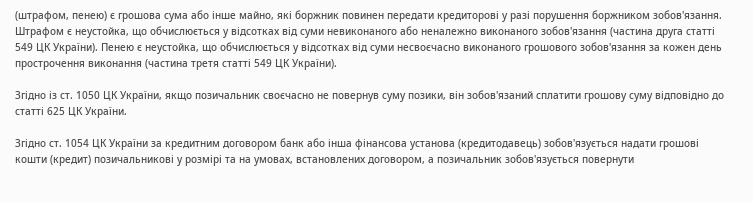(штрафом, пенею) є грошова сума або інше майно, які боржник повинен передати кредиторові у разі порушення боржником зобов'язання. Штрафом є неустойка, що обчислюється у відсотках від суми невиконаного або неналежно виконаного зобов'язання (частина друга статті 549 ЦК України). Пенею є неустойка, що обчислюється у відсотках від суми несвоєчасно виконаного грошового зобов'язання за кожен день прострочення виконання (частина третя статті 549 ЦК України).

Згідно із ст. 1050 ЦК України, якщо позичальник своєчасно не повернув суму позики, він зобов'язаний сплатити грошову суму відповідно до статті 625 ЦК України.

Згідно ст. 1054 ЦК України за кредитним договором банк або інша фінансова установа (кредитодавець) зобов'язується надати грошові кошти (кредит) позичальникові у розмірі та на умовах, встановлених договором, а позичальник зобов'язується повернути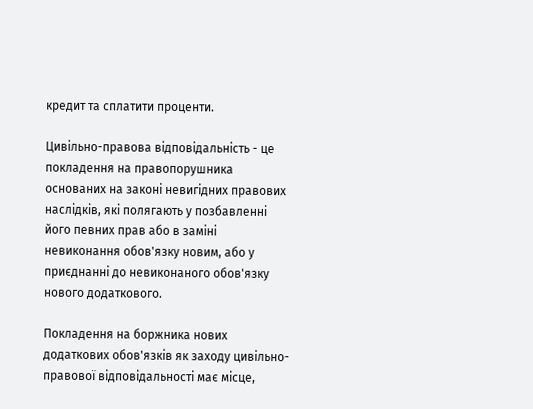кредит та сплатити проценти.

Цивільно-правова відповідальність - це покладення на правопорушника основаних на законі невигідних правових наслідків, які полягають у позбавленні його певних прав або в заміні невиконання обов'язку новим, або у приєднанні до невиконаного обов'язку нового додаткового.

Покладення на боржника нових додаткових обов'язків як заходу цивільно-правової відповідальності має місце,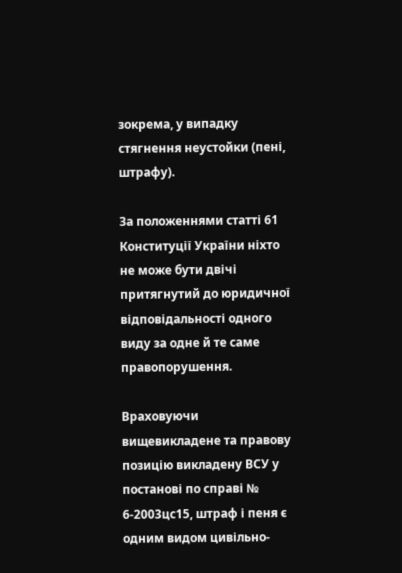зокрема, у випадку стягнення неустойки (пені, штрафу).

За положеннями статті 61 Конституції України ніхто не може бути двічі притягнутий до юридичної відповідальності одного виду за одне й те саме правопорушення.

Враховуючи вищевикладене та правову позицію викладену ВСУ у постанові по справі № 6-2003цс15, штраф і пеня є одним видом цивільно-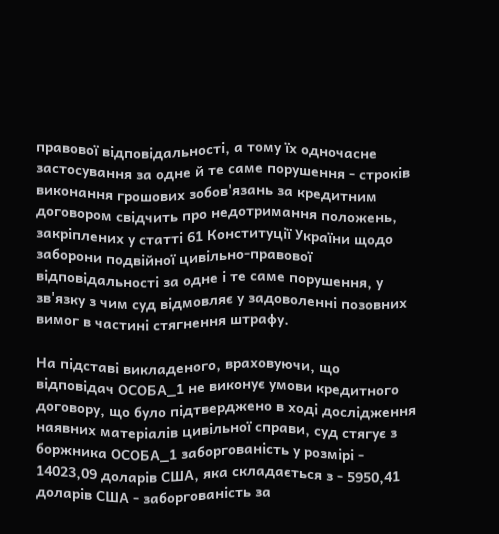правової відповідальності, а тому їх одночасне застосування за одне й те саме порушення - строків виконання грошових зобов'язань за кредитним договором свідчить про недотримання положень, закріплених у статті 61 Конституції України щодо заборони подвійної цивільно-правової відповідальності за одне і те саме порушення, у зв'язку з чим суд відмовляє у задоволенні позовних вимог в частині стягнення штрафу.

На підставі викладеного, враховуючи, що відповідач ОСОБА_1 не виконує умови кредитного договору, що було підтверджено в ході дослідження наявних матеріалів цивільної справи, суд стягує з боржника ОСОБА_1 заборгованість у розмірі - 14023,09 доларів США, яка складається з - 5950,41 доларів США - заборгованість за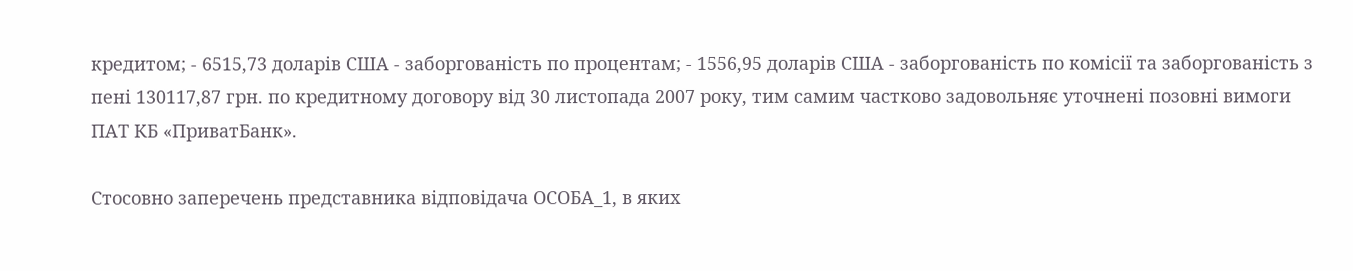кредитом; - 6515,73 доларів США - заборгованість по процентам; - 1556,95 доларів США - заборгованість по комісії та заборгованість з пені 130117,87 грн. по кредитному договору від 30 листопада 2007 року, тим самим частково задовольняє уточнені позовні вимоги ПАТ КБ «ПриватБанк».

Стосовно заперечень представника відповідача ОСОБА_1, в яких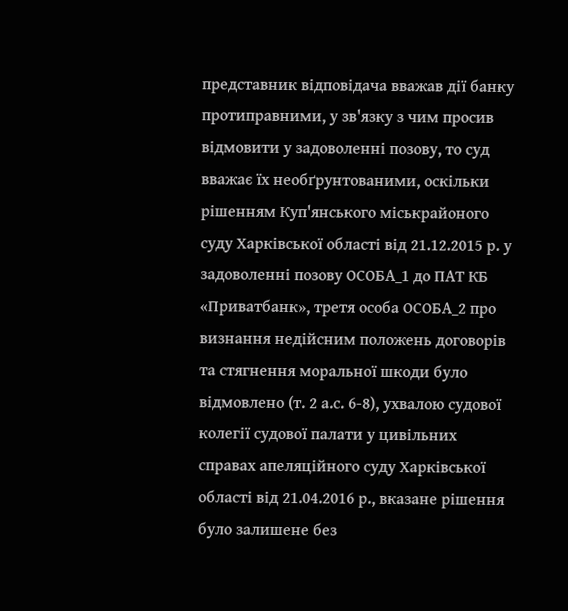представник відповідача вважав дії банку протиправними, у зв'язку з чим просив відмовити у задоволенні позову, то суд вважає їх необґрунтованими, оскільки рішенням Куп'янського міськрайоного суду Харківської області від 21.12.2015 р. у задоволенні позову ОСОБА_1 до ПАТ КБ «Приватбанк», третя особа ОСОБА_2 про визнання недійсним положень договорів та стягнення моральної шкоди було відмовлено (т. 2 а.с. 6-8), ухвалою судової колегії судової палати у цивільних справах апеляційного суду Харківської області від 21.04.2016 р., вказане рішення було залишене без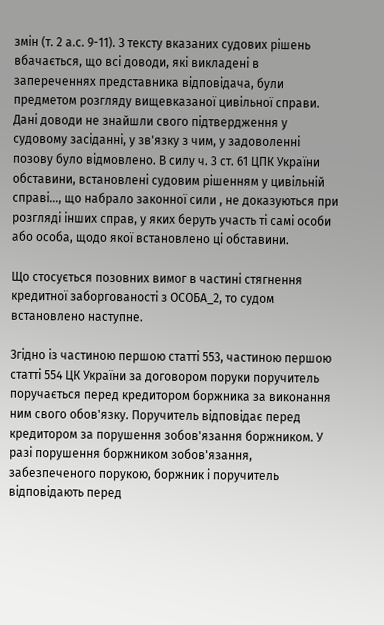змін (т. 2 а.с. 9-11). З тексту вказаних судових рішень вбачається, що всі доводи, які викладені в запереченнях представника відповідача, були предметом розгляду вищевказаної цивільної справи. Дані доводи не знайшли свого підтвердження у судовому засіданні, у зв'язку з чим, у задоволенні позову було відмовлено. В силу ч. 3 ст. 61 ЦПК України обставини, встановлені судовим рішенням у цивільній справі…, що набрало законної сили , не доказуються при розгляді інших справ, у яких беруть участь ті самі особи або особа, щодо якої встановлено ці обставини.

Що стосується позовних вимог в частині стягнення кредитної заборгованості з ОСОБА_2, то судом встановлено наступне.

Згідно із частиною першою статті 553, частиною першою статті 554 ЦК України за договором поруки поручитель поручається перед кредитором боржника за виконання ним свого обов'язку. Поручитель відповідає перед кредитором за порушення зобов'язання боржником. У разі порушення боржником зобов'язання, забезпеченого порукою, боржник і поручитель відповідають перед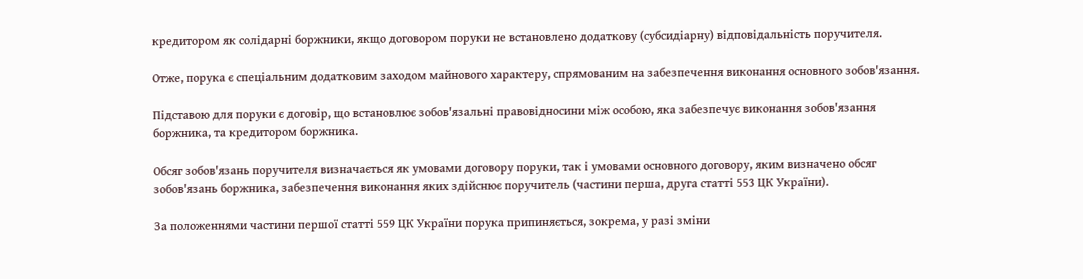кредитором як солідарні боржники, якщо договором поруки не встановлено додаткову (субсидіарну) відповідальність поручителя.

Отже, порука є спеціальним додатковим заходом майнового характеру, спрямованим на забезпечення виконання основного зобов'язання.

Підставою для поруки є договір, що встановлює зобов'язальні правовідносини між особою, яка забезпечує виконання зобов'язання боржника, та кредитором боржника.

Обсяг зобов'язань поручителя визначається як умовами договору поруки, так і умовами основного договору, яким визначено обсяг зобов'язань боржника, забезпечення виконання яких здійснює поручитель (частини перша, друга статті 553 ЦК України).

За положеннями частини першої статті 559 ЦК України порука припиняється, зокрема, у разі зміни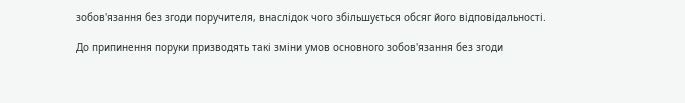зобов'язання без згоди поручителя, внаслідок чого збільшується обсяг його відповідальності.

До припинення поруки призводять такі зміни умов основного зобов'язання без згоди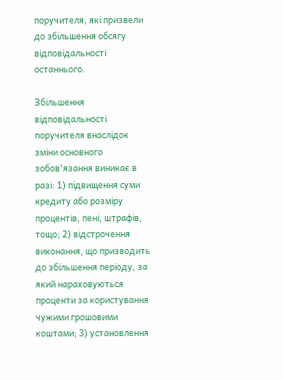поручителя, які призвели до збільшення обсягу відповідальності останнього.

Збільшення відповідальності поручителя внаслідок зміни основного зобов'язання виникає в разі: 1) підвищення суми кредиту або розміру процентів, пені, штрафів, тощо; 2) відстрочення виконання, що призводить до збільшення періоду, за який нараховуються проценти за користування чужими грошовими коштами; 3) установлення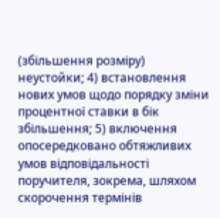(збільшення розміру) неустойки; 4) встановлення нових умов щодо порядку зміни процентної ставки в бік збільшення; 5) включення опосередковано обтяжливих умов відповідальності поручителя, зокрема, шляхом скорочення термінів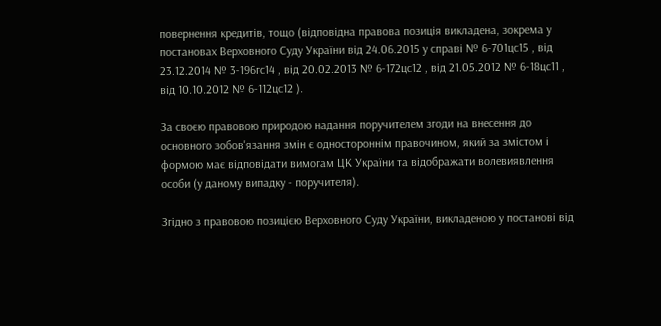повернення кредитів, тощо (відповідна правова позиція викладена, зокрема у постановах Верховного Суду України від 24.06.2015 у справі № 6-701цс15 , від 23.12.2014 № 3-196гс14 , від 20.02.2013 № 6-172цс12 , від 21.05.2012 № 6-18цс11 , від 10.10.2012 № 6-112цс12 ).

За своєю правовою природою надання поручителем згоди на внесення до основного зобов'язання змін є одностороннім правочином, який за змістом і формою має відповідати вимогам ЦК України та відображати волевиявлення особи (у даному випадку - поручителя).

Згідно з правовою позицією Верховного Суду України, викладеною у постанові від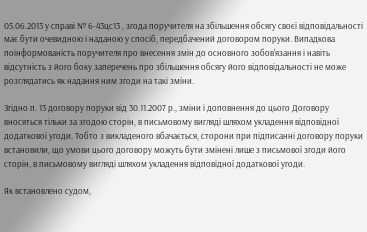05.06.2013 у справі № 6-43цс13 , згода поручителя на збільшення обсягу своєї відповідальності має бути очевидною і наданою у спосіб, передбачений договором поруки. Випадкова поінформованість поручителя про внесення змін до основного зобов'язання і навіть відсутність з його боку заперечень про збільшення обсягу його відповідальності не може розглядатись як надання ним згоди на такі зміни.

Згідно п. 13 договору поруки від 30.11.2007 р., зміни і доповнення до цього Договору вносяться тільки за згодою сторін, в письмовому вигляді шляхом укладення відповідної додаткової угоди. Тобто з викладеного вбачається, сторони при підписанні договору поруки встановили, що умови цього договору можуть бути змінені лише з письмової згоди його сторін, в письмовому вигляді шляхом укладення відповідної додаткової угоди.

Як встановлено судом,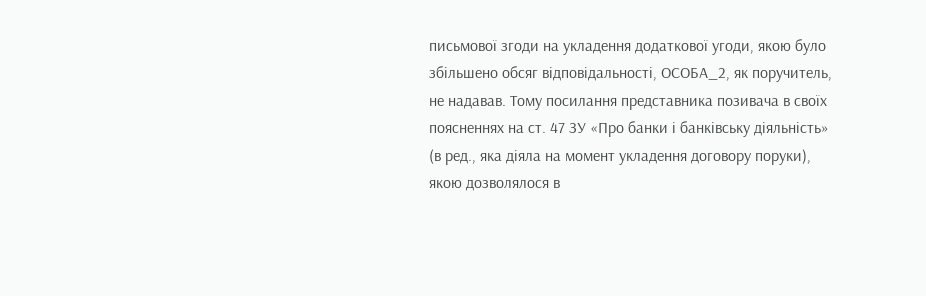письмової згоди на укладення додаткової угоди, якою було збільшено обсяг відповідальності, ОСОБА_2, як поручитель, не надавав. Тому посилання представника позивача в своїх поясненнях на ст. 47 ЗУ «Про банки і банківську діяльність» (в ред., яка діяла на момент укладення договору поруки), якою дозволялося в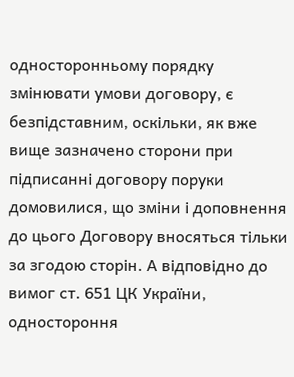односторонньому порядку змінювати умови договору, є безпідставним, оскільки, як вже вище зазначено сторони при підписанні договору поруки домовилися, що зміни і доповнення до цього Договору вносяться тільки за згодою сторін. А відповідно до вимог ст. 651 ЦК України, одностороння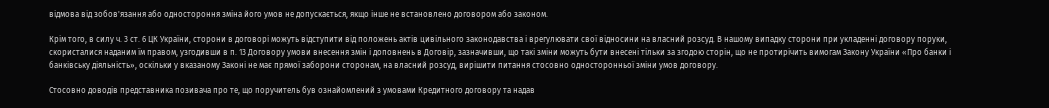відмова від зобов'язання або одностороння зміна його умов не допускається, якщо інше не встановлено договором або законом.

Крім того, в силу ч. 3 ст. 6 ЦК України, сторони в договорі можуть відступити від положень актів цивільного законодавства і врегулювати свої відносини на власний розсуд. В нашому випадку сторони при укладенні договору поруки, скористалися наданим їм правом, узгодивши в п. 13 Договору умови внесення змін і доповнень в Договір, зазначивши, що такі зміни можуть бути внесені тільки за згодою сторін, що не протирічить вимогам Закону України «Про банки і банківську діяльність», оскільки у вказаному Законі не має прямої заборони сторонам, на власний розсуд, вирішити питання стосовно односторонньої зміни умов договору.

Стосовно доводів представника позивача про те, що поручитель був ознайомлений з умовами Кредитного договору та надав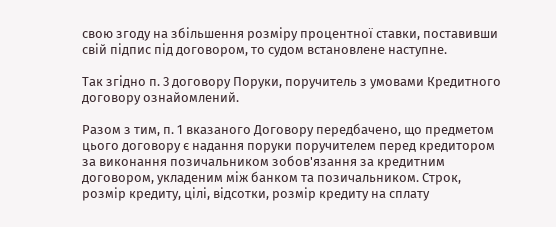свою згоду на збільшення розміру процентної ставки, поставивши свій підпис під договором, то судом встановлене наступне.

Так згідно п. 3 договору Поруки, поручитель з умовами Кредитного договору ознайомлений.

Разом з тим, п. 1 вказаного Договору передбачено, що предметом цього договору є надання поруки поручителем перед кредитором за виконання позичальником зобов'язання за кредитним договором, укладеним між банком та позичальником. Строк, розмір кредиту, цілі, відсотки, розмір кредиту на сплату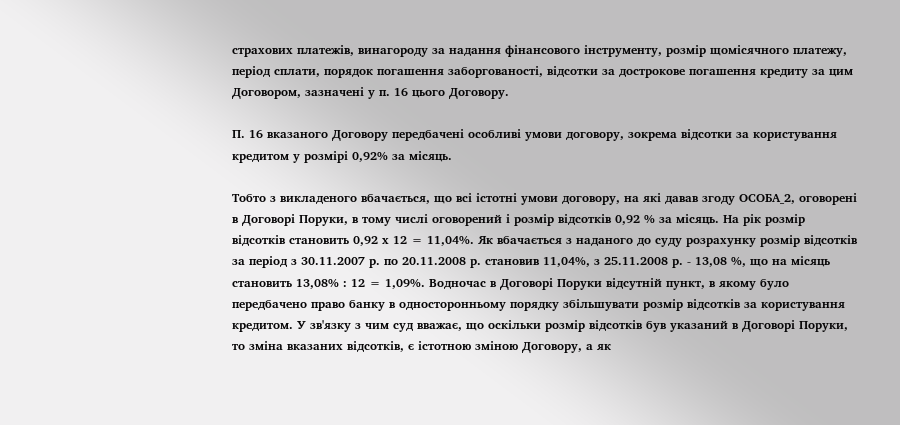страхових платежів, винагороду за надання фінансового інструменту, розмір щомісячного платежу, період сплати, порядок погашення заборгованості, відсотки за дострокове погашення кредиту за цим Договором, зазначені у п. 16 цього Договору.

П. 16 вказаного Договору передбачені особливі умови договору, зокрема відсотки за користування кредитом у розмірі 0,92% за місяць.

Тобто з викладеного вбачається, що всі істотні умови договору, на які давав згоду ОСОБА_2, оговорені в Договорі Поруки, в тому числі оговорений і розмір відсотків 0,92 % за місяць. На рік розмір відсотків становить 0,92 х 12 = 11,04%. Як вбачається з наданого до суду розрахунку розмір відсотків за період з 30.11.2007 р. по 20.11.2008 р. становив 11,04%, з 25.11.2008 р. - 13,08 %, що на місяць становить 13,08% : 12 = 1,09%. Водночас в Договорі Поруки відсутній пункт, в якому було передбачено право банку в односторонньому порядку збільшувати розмір відсотків за користування кредитом. У зв'язку з чим суд вважає, що оскільки розмір відсотків був указаний в Договорі Поруки, то зміна вказаних відсотків, є істотною зміною Договору, а як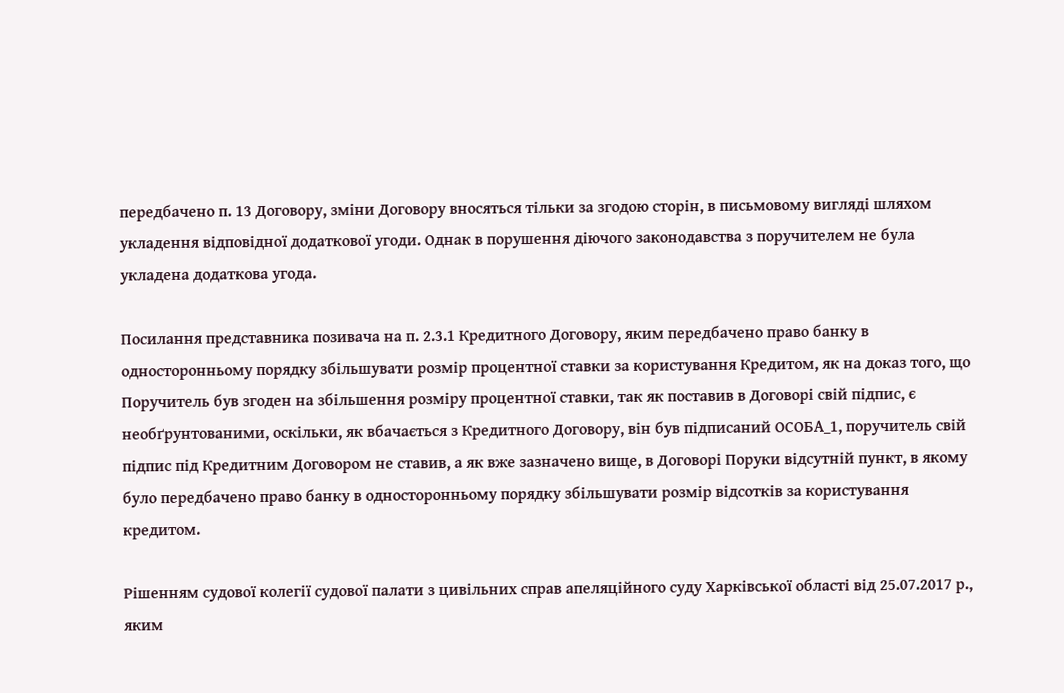передбачено п. 13 Договору, зміни Договору вносяться тільки за згодою сторін, в письмовому вигляді шляхом укладення відповідної додаткової угоди. Однак в порушення діючого законодавства з поручителем не була укладена додаткова угода.

Посилання представника позивача на п. 2.3.1 Кредитного Договору, яким передбачено право банку в односторонньому порядку збільшувати розмір процентної ставки за користування Кредитом, як на доказ того, що Поручитель був згоден на збільшення розміру процентної ставки, так як поставив в Договорі свій підпис, є необґрунтованими, оскільки, як вбачається з Кредитного Договору, він був підписаний ОСОБА_1, поручитель свій підпис під Кредитним Договором не ставив, а як вже зазначено вище, в Договорі Поруки відсутній пункт, в якому було передбачено право банку в односторонньому порядку збільшувати розмір відсотків за користування кредитом.

Рішенням судової колегії судової палати з цивільних справ апеляційного суду Харківської області від 25.07.2017 р., яким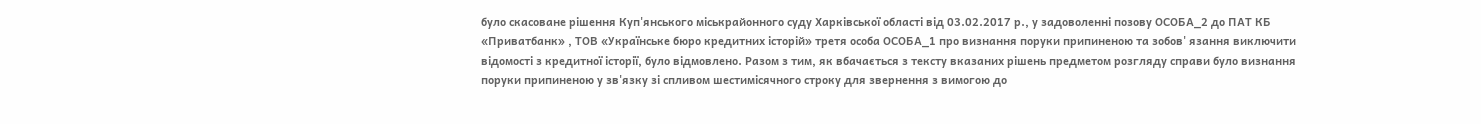було скасоване рішення Куп'янського міськрайонного суду Харківської області від 03.02.2017 р., у задоволенні позову ОСОБА_2 до ПАТ КБ «Приватбанк» , ТОВ «Українське бюро кредитних історій» третя особа ОСОБА_1 про визнання поруки припиненою та зобов' язання виключити відомості з кредитної історії, було відмовлено. Разом з тим, як вбачається з тексту вказаних рішень предметом розгляду справи було визнання поруки припиненою у зв'язку зі спливом шестимісячного строку для звернення з вимогою до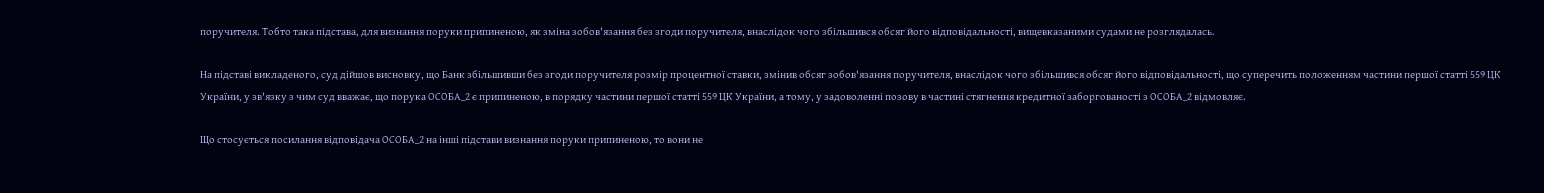поручителя. Тобто така підстава, для визнання поруки припиненою, як зміна зобов'язання без згоди поручителя, внаслідок чого збільшився обсяг його відповідальності, вищевказаними судами не розглядалась.

На підставі викладеного, суд дійшов висновку, що Банк збільшивши без згоди поручителя розмір процентної ставки, змінив обсяг зобов'язання поручителя, внаслідок чого збільшився обсяг його відповідальності, що суперечить положенням частини першої статті 559 ЦК України, у зв'язку з чим суд вважає, що порука ОСОБА_2 є припиненою, в порядку частини першої статті 559 ЦК України, а тому, у задоволенні позову в частині стягнення кредитної заборгованості з ОСОБА_2 відмовляє.

Що стосується посилання відповідача ОСОБА_2 на інші підстави визнання поруки припиненою, то вони не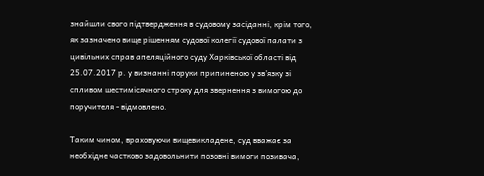знайшли свого підтвердження в судовому засіданні, крім того, як зазначено вище рішенням судової колегії судової палати з цивільних справ апеляційного суду Харківської області від 25.07.2017 р. у визнанні поруки припиненою у зв'язку зі спливом шестимісячного строку для звернення з вимогою до поручителя - відмовлено.

Таким чином, враховуючи вищевикладене, суд вважає за необхідне частково задовольнити позовні вимоги позивача,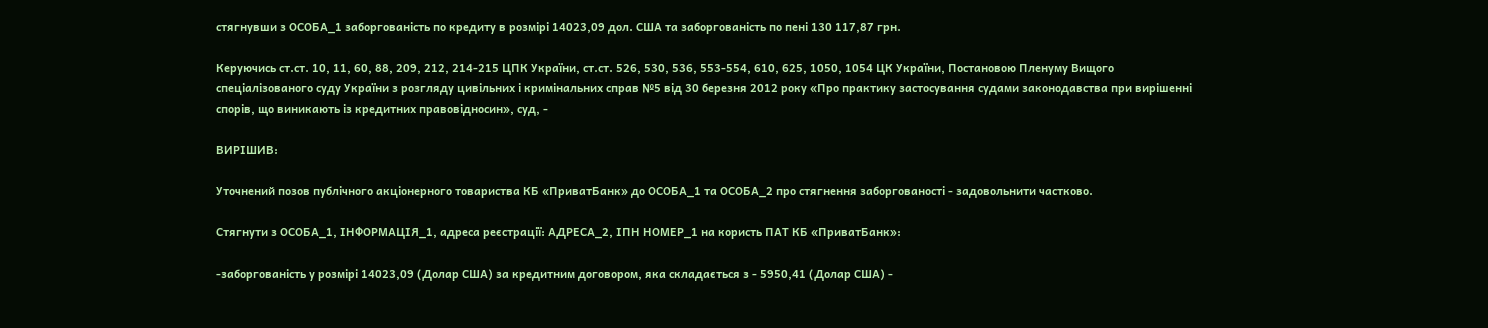стягнувши з ОСОБА_1 заборгованість по кредиту в розмірі 14023,09 дол. США та заборгованість по пені 130 117,87 грн.

Керуючись ст.ст. 10, 11, 60, 88, 209, 212, 214-215 ЦПК України, ст.ст. 526, 530, 536, 553-554, 610, 625, 1050, 1054 ЦК України, Постановою Пленуму Вищого спеціалізованого суду України з розгляду цивільних і кримінальних справ №5 від 30 березня 2012 року «Про практику застосування судами законодавства при вирішенні спорів, що виникають із кредитних правовідносин», суд, -

ВИРІШИВ:

Уточнений позов публічного акціонерного товариства КБ «ПриватБанк» до ОСОБА_1 та ОСОБА_2 про стягнення заборгованості - задовольнити частково.

Стягнути з ОСОБА_1, ІНФОРМАЦІЯ_1, адреса реєстрації: АДРЕСА_2, ІПН НОМЕР_1 на користь ПАТ КБ «ПриватБанк»:

-заборгованість у розмірі 14023,09 (Долар США) за кредитним договором, яка складається з - 5950,41 (Долар США) -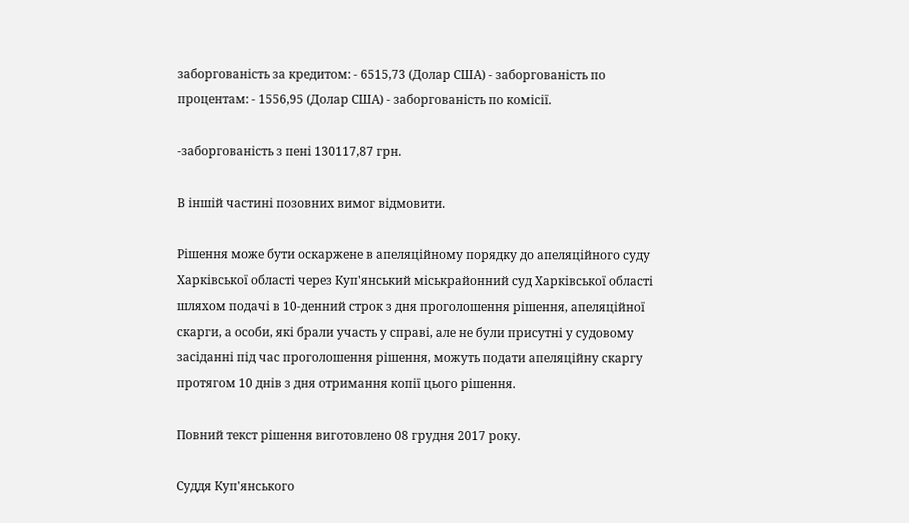заборгованість за кредитом: - 6515,73 (Долар США) - заборгованість по процентам: - 1556,95 (Долар США) - заборгованість по комісії.

-заборгованість з пені 130117,87 грн.

В іншій частині позовних вимог відмовити.

Рішення може бути оскаржене в апеляційному порядку до апеляційного суду Харківської області через Куп'янський міськрайонний суд Харківської області шляхом подачі в 10-денний строк з дня проголошення рішення, апеляційної скарги, а особи, які брали участь у справі, але не були присутні у судовому засіданні під час проголошення рішення, можуть подати апеляційну скаргу протягом 10 днів з дня отримання копії цього рішення.

Повний текст рішення виготовлено 08 грудня 2017 року.

Суддя Куп'янського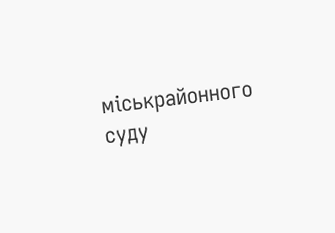міськрайонного суду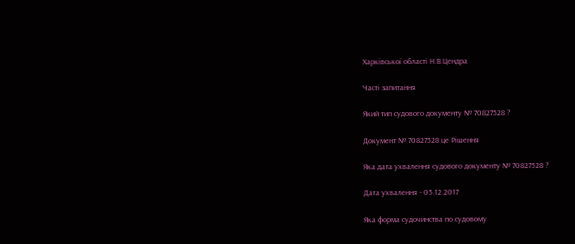Харківської області Н.В.Цендра

Часті запитання

Який тип судового документу № 70827528 ?

Документ № 70827528 це Рішення

Яка дата ухвалення судового документу № 70827528 ?

Дата ухвалення - 05.12.2017

Яка форма судочинства по судовому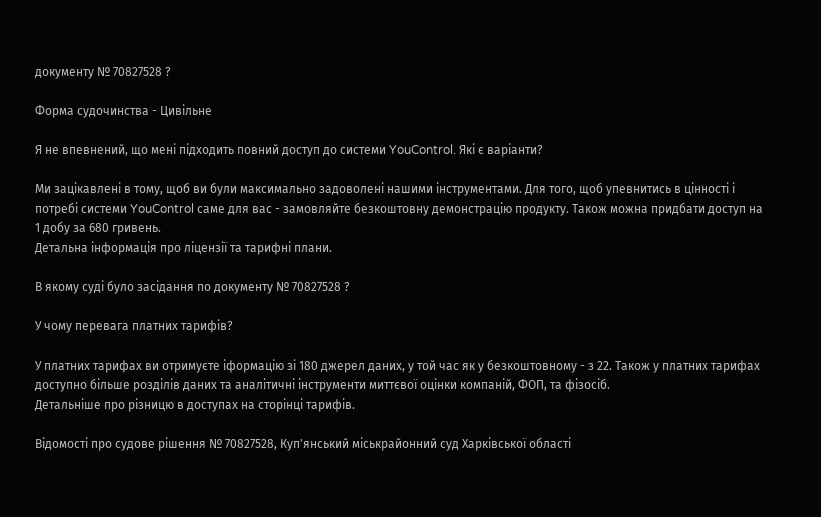документу № 70827528 ?

Форма судочинства - Цивільне

Я не впевнений, що мені підходить повний доступ до системи YouControl. Які є варіанти?

Ми зацікавлені в тому, щоб ви були максимально задоволені нашими інструментами. Для того, щоб упевнитись в цінності і потребі системи YouControl саме для вас - замовляйте безкоштовну демонстрацію продукту. Також можна придбати доступ на 1 добу за 680 гривень.
Детальна інформація про ліцензії та тарифні плани.

В якому cуді було засідання по документу № 70827528 ?

У чому перевага платних тарифів?

У платних тарифах ви отримуєте іформацію зі 180 джерел даних, у той час як у безкоштовному - з 22. Також у платних тарифах доступно більше розділів даних та аналітичні інструменти миттєвої оцінки компаній, ФОП, та фізосіб.
Детальніше про різницю в доступах на сторінці тарифів.

Відомості про судове рішення № 70827528, Куп'янський міськрайонний суд Харківської області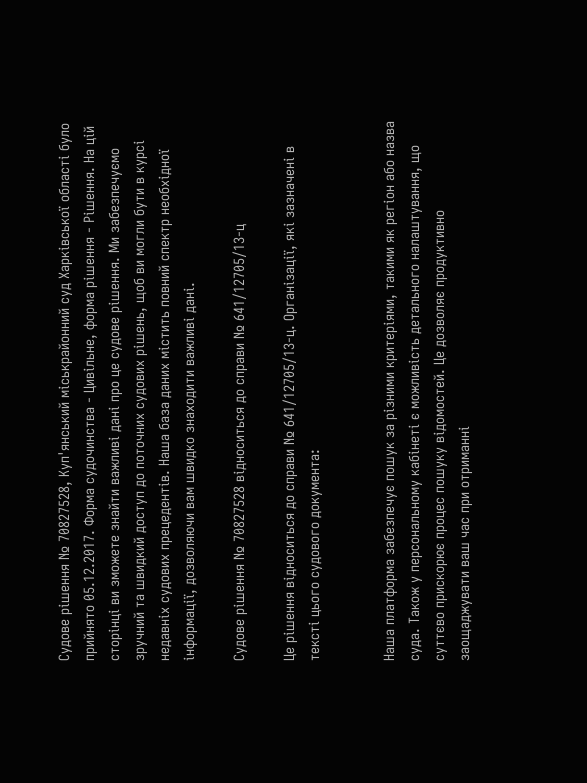Судове рішення № 70827528, Куп'янський міськрайонний суд Харківської області було прийнято 05.12.2017. Форма судочинства - Цивільне, форма рішення - Рішення. На цій сторінці ви зможете знайти важливі дані про це судове рішення. Ми забезпечуємо зручний та швидкий доступ до поточних судових рішень, щоб ви могли бути в курсі недавніх судових прецедентів. Наша база даних містить повний спектр необхідної інформації, дозволяючи вам швидко знаходити важливі дані.

Судове рішення № 70827528 відноситься до справи № 641/12705/13-ц

Це рішення відноситься до справи № 641/12705/13-ц. Організації, які зазначені в тексті цього судового документа:


Наша платформа забезпечує пошук за різними критеріями, такими як регіон або назва суда. Також у персональному кабінеті є можливість детального налаштування, що суттєво прискорює процес пошуку відомостей. Це дозволяє продуктивно заощаджувати ваш час при отриманні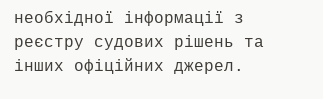необхідної інформації з реєстру судових рішень та інших офіційних джерел.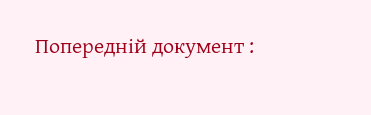Попередній документ :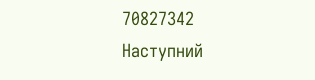70827342
Наступний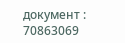документ : 70863069